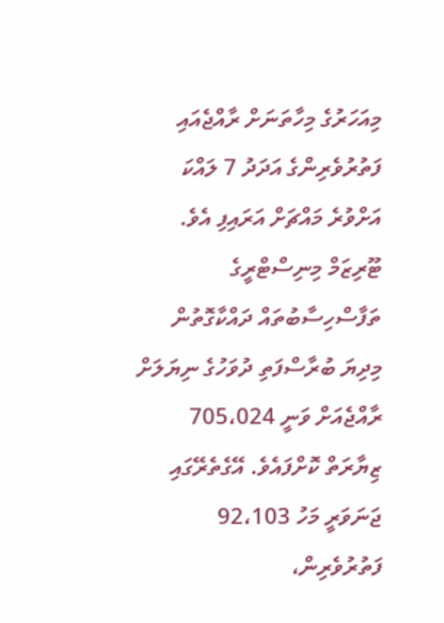މިއަހަރުގެ މިހާތަނަށް ރާއްޖެއައި ފަތުރުވެރިންގެ އަދަދު 7 ލައްކަ އަށްވުރެ މައްޗަށް އަރައިފި އެވެ.
ޓޫރިޒަމް މިނިސްޓްރީގެ ތަފާސްހިސާބުތައް ދައްކާގޮތުން މިދިޔަ ބުރާސްފަތި ދުވަހުގެ ނިޔަލަށް ރާއްޖެއަށް ވަނީ 705،024 ޒިޔާރަތް ކޮށްފައެވެ. އޭގެތެރޭގައި ޖަނަވަރީ މަހު 92،103 ފަތުރުވެރިން،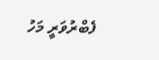ފެބްރުވަރީ މަހު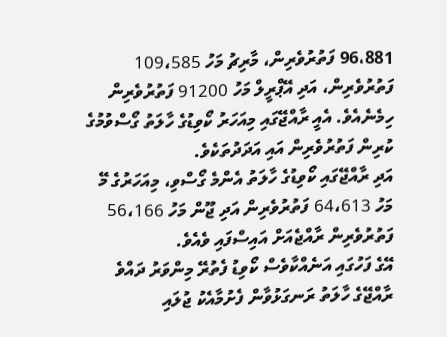96،881 ފަތުރުވެރިން، މާރިޗު މަހު 109،585 ފަތުރުވެރިން، އަދި އޭޕްރީލް މަހު 91200 ފަތުރުވެރިން ހިމެނެއެވެ. އެއީ ރާއްޖޭގައި މިއަހަރު ކޯވިޑުގެ ހާލަތު ގޯސްވުމުގެ ކުރިން ފަތުރުވެރިން އައި އަދަދުތަކެވެ.
އަދި ރާއްޖޭގައި ކޯވިޑުގެ ހާލަތު އެންމެ ގޯސްވި، މިއަހަރުގެ މޭ މަހު 64،613 ފަތުރުވެރިން އަދި ޖޫން މަހު 56،166 ފަތުރުވެރިން ރާއްޖެއަށް އައިސްފައި ވެއެވެ.
އޭގެ ފަހުގައި އަނެއްކާވެސް ކޯވިޑު ފެތުރޭ މިންވަރު ދައްވެ ރާއްޖޭގެ ހާލަތު ރަނގަޅުވާން ފެށުމާއެކު ޖުލައި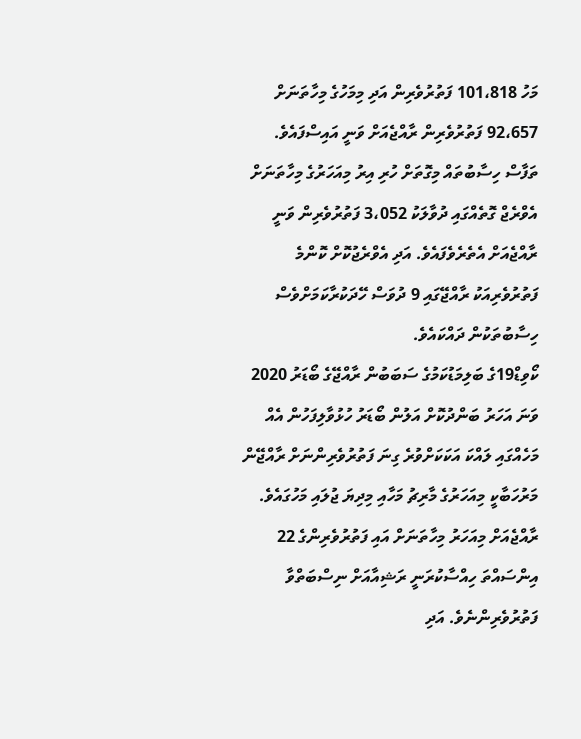މަހު 101،818 ފަތުރުވެރިން އަދި މިމަހުގެ މިހާތަނަށް 92،657 ފަތުރުވެރިން ރާއްޖެއަށް ވަނީ އައިސްފައެވެ.
ތަފާސް ހިސާބުތައް މިގޮތަށް ހުރި އިރު މިއަހަރުގެ މިހާތަނަށް އެވްރެޖް ގޮތެއްގައި ދުވާލަކު 3،052 ފަތުރުވެރިން ވަނީ ރާއްޖެއަށް އެތެރެވެފައެވެ. އަދި އެވްރެޖުކޮށް ކޮންމެ ފަތުރުވެރިއަކު ރާއްޖޭގައި 9 ދުވަސް ހޭދަކުރާކަމަށްވެސް ހިސާބުތަކުން ދައްކައެވެ.
ކޯވިޑް19ގެ ބަލިމަޑުކަމުގެ ސަބަބުން ރާއްޖޭގެ ބޯޑަރު 2020 ވަނަ އަހަރު ބަންދުކޮށް އަލުން ބޯޑަރު ހުޅުވާލިފަހުން އެއް މަހެއްގައި ލައްކަ އަކަކަށްވުރެ ގިނަ ފަތުރުވެރިންނަށް ރާއްޖޭން މަރުހަބާކީ މިއަހަރުގެ މާރިޗު މަހާއި މިދިޔަ ޖުލައި މަހުގައެވެ.
ރާއްޖެއަށް މިއަހަރު މިހާތަނަށް އައި ފަތުރުވެރިންގެ 22 އިންސައްތަ ހިއްސާކުރަނީ ރަޝިއާއަށް ނިސްބަތްވާ ފަތުރުވެރިންނެވެ. އަދި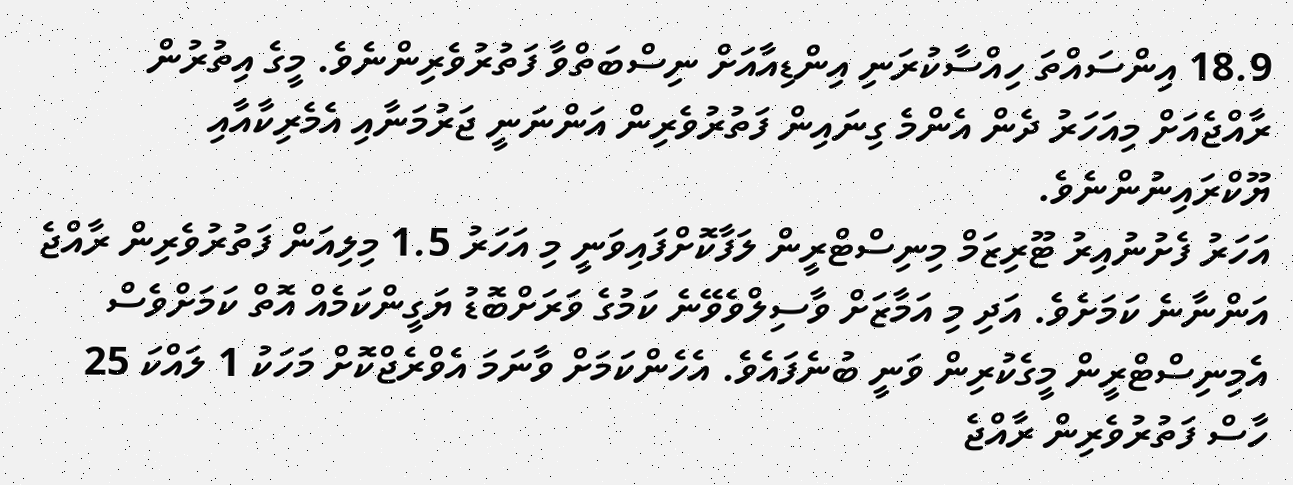18.9 އިންސައްތަ ހިއްސާކުރަނި އިންޑިއާއަށް ނިސްބަތްވާ ފަތުރުވެރިންނެވެ. މީގެ އިތުރުން ރާއްޖެއަށް މިއަހަރު ދެން އެންމެ ގިނައިން ފަތުރުވެރިން އަންނަނީ ޖަރުމަނާއި އެމެރިކާއާއި ޔޫކްރައިނުންނެވެ.
އަހަރު ފެށުނުއިރު ޓޫރިޒަމް މިނިސްޓްރީން ލަފާކޮށްފައިވަނީ މި އަހަރު 1.5 މިލިއަން ފަތުރުވެރިން ރާއްޖެ އަންނާނެ ކަމަށެވެ. އަދި މި އަމާޒަށް ވާސިލްވެވޭނެ ކަމުގެ ވަރަށްބޮޑު ޔަގީންކަމެއް އޮތް ކަމަށްވެސް އެމިނިސްޓްރީން މީގެކުރިން ވަނީ ބުނެފައެވެ. އެހެންކަމަށް ވާނަމަ އެވްރެޖްކޮށް މަހަކު 1 ލައްކަ 25 ހާސް ފަތުރުވެރިން ރާއްޖެ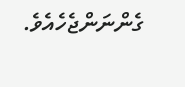ގެންނަންޖެހެއެވެ.